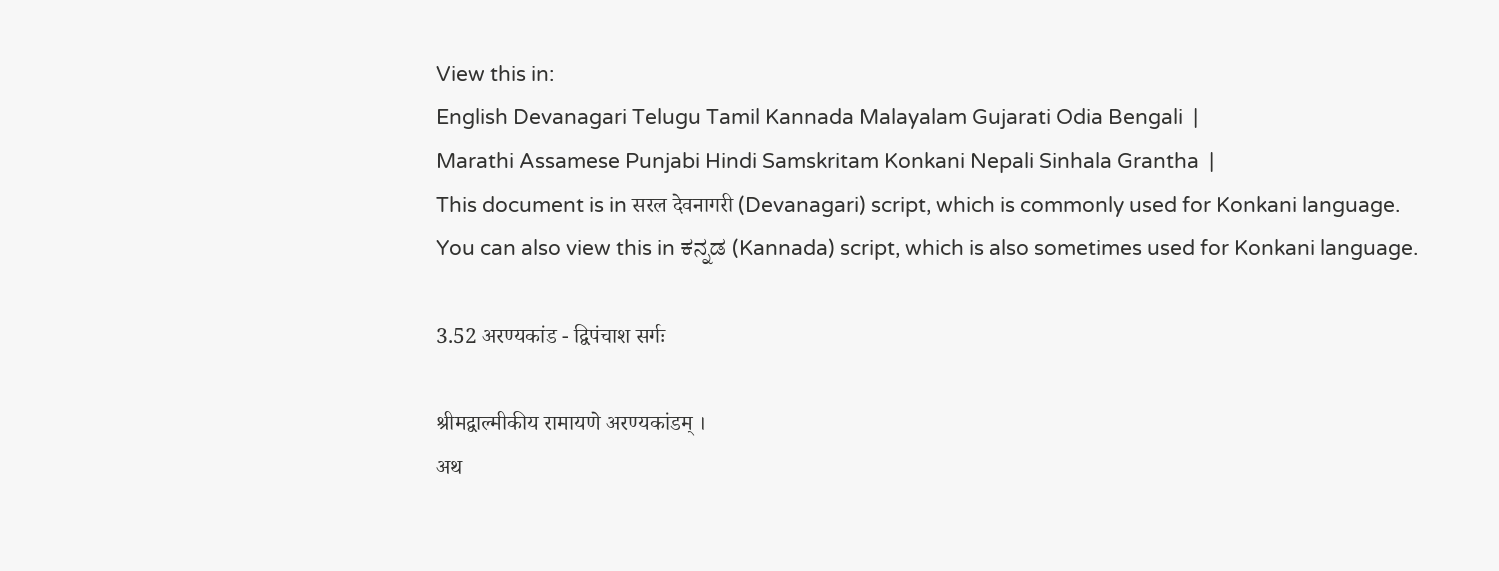View this in:
English Devanagari Telugu Tamil Kannada Malayalam Gujarati Odia Bengali  |
Marathi Assamese Punjabi Hindi Samskritam Konkani Nepali Sinhala Grantha  |
This document is in सरल देवनागरी (Devanagari) script, which is commonly used for Konkani language. You can also view this in ಕನ್ನಡ (Kannada) script, which is also sometimes used for Konkani language.

3.52 अरण्यकांड - द्विपंचाश सर्गः

श्रीमद्वाल्मीकीय रामायणे अरण्यकांडम् ।
अथ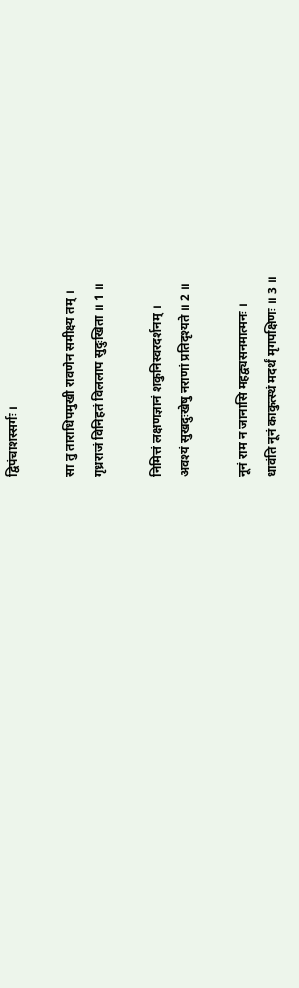द्विपंचाशस्सर्गः ।

सा तु ताराधिपमुखी रावणेन समीक्ष्य तम् ।
गृध्रराजं विनिहतं विललाप सुदुःखिता ॥ 1 ॥

निमित्तं लक्षणज्ञानं शकुनिस्वरदर्शनम् ।
अवश्यं सुखदुःखेषु नराणां प्रतिदृश्यते ॥ 2 ॥

नूनं राम न जानासि महद्व्यसनमात्मनः ।
धावंति नूनं काकुत्स्थं मदर्थं मृगपक्षिणः ॥ 3 ॥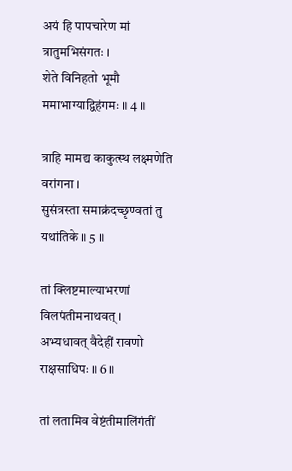अयं हि पापचारेण मां त्रातुमभिसंगतः ।
शेते विनिहतो भूमौ ममाभाग्याद्विहंगमः ॥ 4 ॥

त्राहि मामद्य काकुत्स्थ लक्ष्मणेति वरांगना ।
सुसंत्रस्ता समाक्रंदच्छृण्वतां तु यथांतिके ॥ 5 ॥

तां क्लिष्टमाल्याभरणां विलपंतीमनाथवत् ।
अभ्यधावत् वैदेहीं रावणो राक्षसाधिपः ॥ 6 ॥

तां लतामिव वेष्टंतीमालिंगंतीं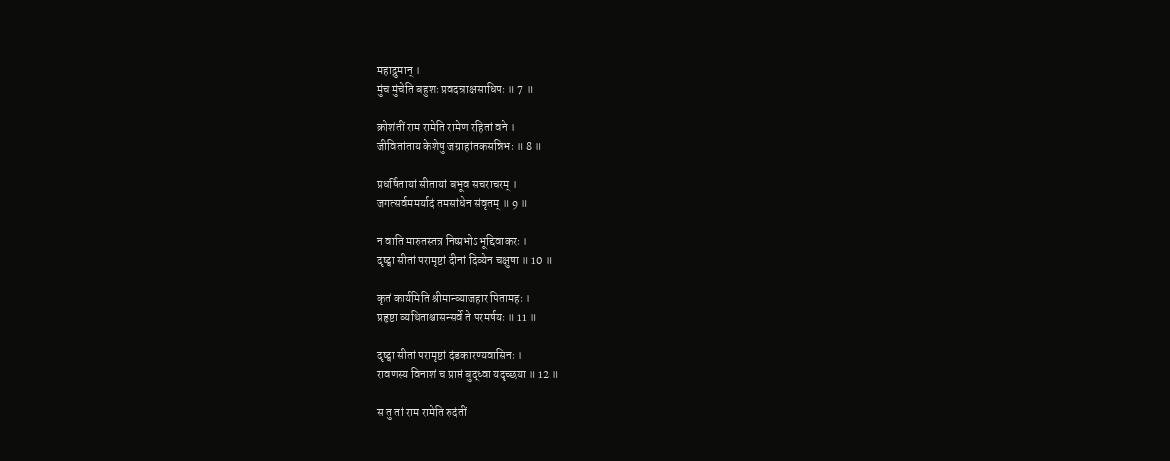महाद्रुमान् ।
मुंच मुंचेति बहुशः प्रवदन्राक्षसाधिपः ॥ 7 ॥

क्रोशंतीं राम रामेति रामेण रहितां वने ।
जीवितांताय केशेषु जग्राहांतकसन्निभः ॥ 8 ॥

प्रधर्षितायां सीतायां बभूव सचराचरम् ।
जगत्सर्वममर्यादं तमसांधेन संवृतम् ॥ 9 ॥

न वाति मारुतस्तत्र निष्प्रभोऽभूद्दिवाकरः ।
दृष्ट्वा सीतां परामृष्टां दीनां दिव्येन चक्षुषा ॥ 10 ॥

कृतं कार्यमिति श्रीमान्व्याजहार पितामहः ।
प्रहृष्टा व्यथिताश्चासन्सर्वे ते परमर्षयः ॥ 11 ॥

दृष्ट्वा सीतां परामृष्टां दंडकारण्यवासिनः ।
रावणस्य विनाशं च प्राप्तं बुद्ध्वा यदृच्छया ॥ 12 ॥

स तु तां राम रामेति रुदंतीं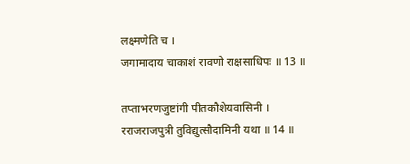लक्ष्मणेति च ।
जगामादाय चाकाशं रावणो राक्षसाधिपः ॥ 13 ॥

तप्ताभरणजुष्टांगी पीतकौशेयवासिनी ।
रराजराजपुत्री तुविद्युत्सौदामिनी यथा ॥ 14 ॥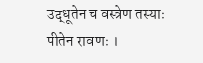उद्धूतेन च वस्त्रेण तस्याः पीतेन रावणः ।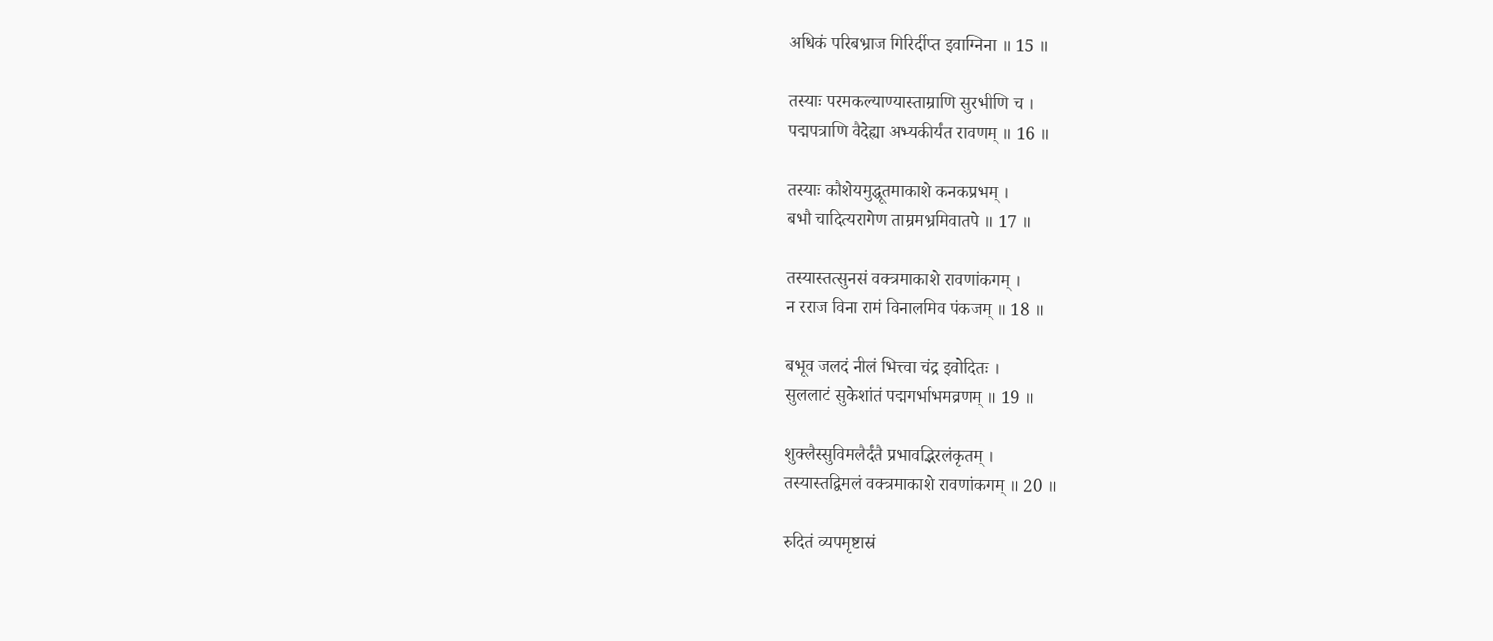अधिकं परिबभ्राज गिरिर्दीप्त इवाग्निना ॥ 15 ॥

तस्याः परमकल्याण्यास्ताम्राणि सुरभीणि च ।
पद्मपत्राणि वैदेह्या अभ्यकीर्यंत रावणम् ॥ 16 ॥

तस्याः कौशेयमुद्धूतमाकाशे कनकप्रभम् ।
बभौ चादित्यरागेण ताम्रमभ्रमिवातपे ॥ 17 ॥

तस्यास्तत्सुनसं वक्त्रमाकाशे रावणांकगम् ।
न रराज विना रामं विनालमिव पंकजम् ॥ 18 ॥

बभूव जलदं नीलं भित्त्वा चंद्र इवोदितः ।
सुललाटं सुकेशांतं पद्मगर्भाभमव्रणम् ॥ 19 ॥

शुक्लैस्सुविमलैर्दंतै प्रभावद्भिरलंकृतम् ।
तस्यास्तद्विमलं वक्त्रमाकाशे रावणांकगम् ॥ 20 ॥

रुदितं व्यपमृष्टास्रं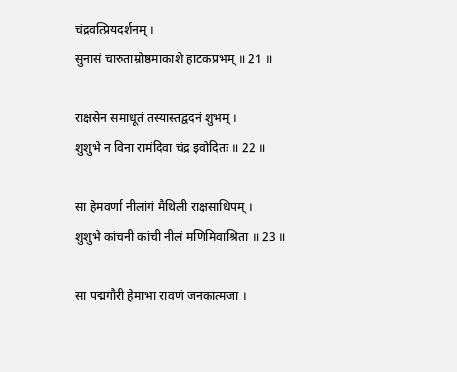चंद्रवत्प्रियदर्शनम् ।
सुनासं चारुताम्रोष्ठमाकाशे हाटकप्रभम् ॥ 21 ॥

राक्षसेन समाधूतं तस्यास्तद्वदनं शुभम् ।
शुशुभे न विना रामंदिवा चंद्र इवोदितः ॥ 22 ॥

सा हेमवर्णा नीलांगं मैथिली राक्षसाधिपम् ।
शुशुभे कांचनी कांची नीलं मणिमिवाश्रिता ॥ 23 ॥

सा पद्मगौरी हेमाभा रावणं जनकात्मजा ।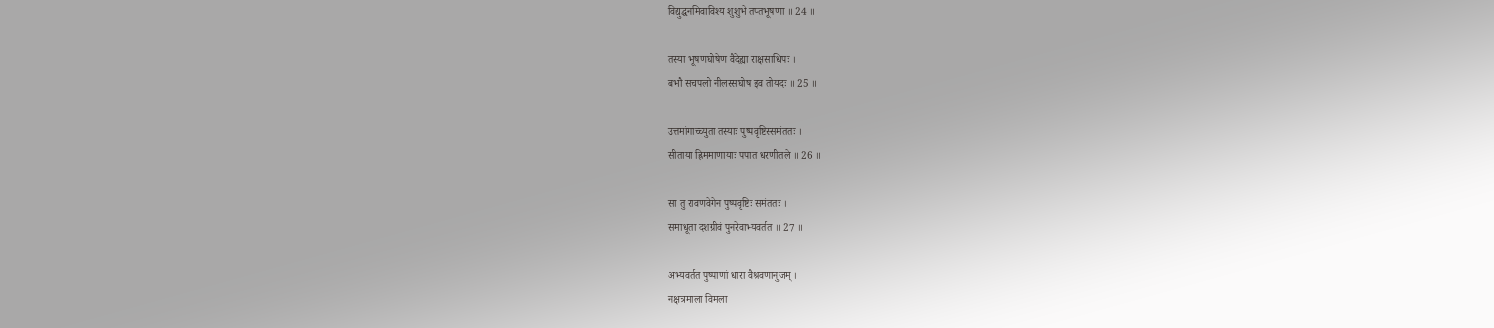विद्युद्घनमिवाविश्य शुशुभे तप्तभूषणा ॥ 24 ॥

तस्या भूषणघोषेण वैदेह्या राक्षसाधिपः ।
बभौ सचपलो नीलस्सघोष इव तोयदः ॥ 25 ॥

उत्तमांगाच्च्युता तस्याः पुष्पवृष्टिस्समंततः ।
सीताया ह्रिममाणायाः पपात धरणीतले ॥ 26 ॥

सा तु रावणवेगेन पुष्पवृष्टिः समंततः ।
समाधूता दशग्रीवं पुनरेवाभ्यवर्तत ॥ 27 ॥

अभ्यवर्तत पुष्पाणां धारा वैश्रवणानुजम् ।
नक्षत्रमाला विमला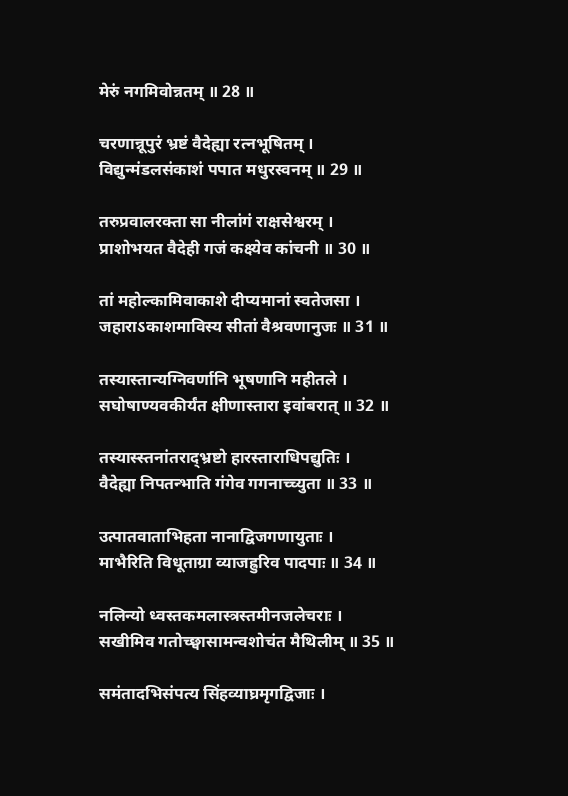मेरुं नगमिवोन्नतम् ॥ 28 ॥

चरणान्नूपुरं भ्रष्टं वैदेह्या रत्नभूषितम् ।
विद्युन्मंडलसंकाशं पपात मधुरस्वनम् ॥ 29 ॥

तरुप्रवालरक्ता सा नीलांगं राक्षसेश्वरम् ।
प्राशोभयत वैदेही गजं कक्ष्येव कांचनी ॥ 30 ॥

तां महोल्कामिवाकाशे दीप्यमानां स्वतेजसा ।
जहाराऽकाशमाविस्य सीतां वैश्रवणानुजः ॥ 31 ॥

तस्यास्तान्यग्निवर्णानि भूषणानि महीतले ।
सघोषाण्यवकीर्यंत क्षीणास्तारा इवांबरात् ॥ 32 ॥

तस्यास्स्तनांतराद्भ्रष्टो हारस्ताराधिपद्युतिः ।
वैदेह्या निपतन्भाति गंगेव गगनाच्च्युता ॥ 33 ॥

उत्पातवाताभिहता नानाद्विजगणायुताः ।
माभैरिति विधूताग्रा व्याजह्रुरिव पादपाः ॥ 34 ॥

नलिन्यो ध्वस्तकमलास्त्रस्तमीनजलेचराः ।
सखीमिव गतोच्छ्वासामन्वशोचंत मैथिलीम् ॥ 35 ॥

समंतादभिसंपत्य सिंहव्याघ्रमृगद्विजाः ।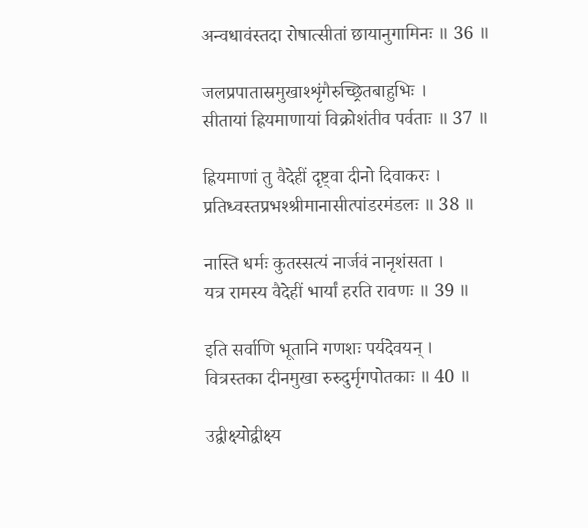अन्वधावंस्तदा रोषात्सीतां छायानुगामिनः ॥ 36 ॥

जलप्रपातास्रमुखाश्शृंगैरुच्छ्रितबाहुभिः ।
सीतायां ह्रियमाणायां विक्रोशंतीव पर्वताः ॥ 37 ॥

ह्रियमाणां तु वैदेहीं दृष्ट्वा दीनो दिवाकरः ।
प्रतिध्वस्तप्रभश्श्रीमानासीत्पांडरमंडलः ॥ 38 ॥

नास्ति धर्मः कुतस्सत्यं नार्जवं नानृशंसता ।
यत्र रामस्य वैदेहीं भार्यां हरति रावणः ॥ 39 ॥

इति सर्वाणि भूतानि गणशः पर्यदेवयन् ।
वित्रस्तका दीनमुखा रुरुदुर्मृगपोतकाः ॥ 40 ॥

उद्वीक्ष्योद्वीक्ष्य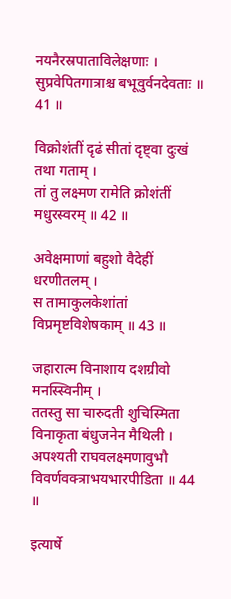नयनैरस्रपाताविलेक्षणाः ।
सुप्रवेपितगात्राश्च बभूवुर्वनदेवताः ॥ 41 ॥

विक्रोशंतीं दृढं सीतां दृष्ट्वा दुःखं तथा गताम् ।
तां तु लक्ष्मण रामेति क्रोशंतीं मधुरस्वरम् ॥ 42 ॥

अवेक्षमाणां बहुशो वैदेहीं धरणीतलम् ।
स तामाकुलकेशांतां विप्रमृष्टविशेषकाम् ॥ 43 ॥

जहारात्म विनाशाय दशग्रीवो मनस्स्विनीम् ।
ततस्तु सा चारुदती शुचिस्मिता विनाकृता बंधुजनेन मैथिली ।
अपश्यती राघवलक्ष्मणावुभौ विवर्णवक्त्राभयभारपीडिता ॥ 44 ॥

इत्यार्षे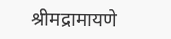श्रीमद्रामायणे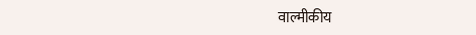वाल्मीकीय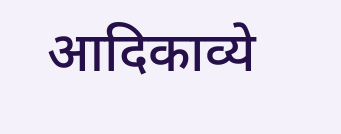आदिकाव्ये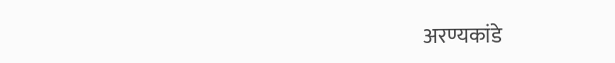अरण्यकांडे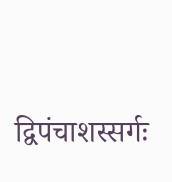द्विपंचाशस्सर्गः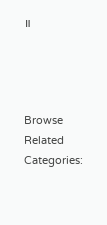॥




Browse Related Categories: